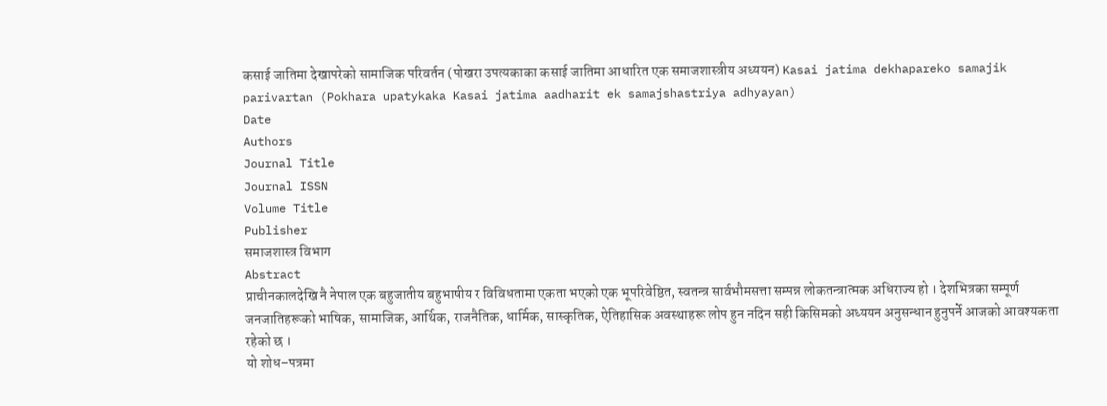कसाई जातिमा देखापरेको सामाजिक परिवर्तन (पोखरा उपत्यकाका कसाई जातिमा आधारित एक समाजशास्त्रीय अध्ययन) Kasai jatima dekhapareko samajik parivartan (Pokhara upatykaka Kasai jatima aadharit ek samajshastriya adhyayan)
Date
Authors
Journal Title
Journal ISSN
Volume Title
Publisher
समाजशास्त्र विभाग
Abstract
प्राचीनकालदेखि नै नेपाल एक बहुजातीय बहुभाषीय र विविधतामा एकता भएको एक भूपरिवेष्ठित, स्वतन्त्र सार्वभौमसत्ता सम्पन्न लोकतन्त्रात्मक अधिराज्य हो । देशभित्रका सम्पूर्ण जनजातिहरूको भाषिक, सामाजिक, आर्थिक, राजनैतिक, धार्मिक, सास्कृतिक, ऐतिहासिक अवस्थाहरू लोप हुन नदिन सही किसिमको अध्ययन अनुसन्धान हुनुपर्ने आजको आवश्यकता रहेको छ ।
यो शोध–पत्रमा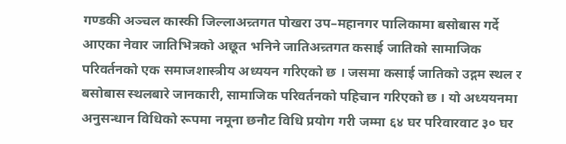गण्डकी अञ्चल कास्की जिल्लाअन्र्तगत पोखरा उप–महानगर पालिकामा बसोबास गर्दे आएका नेवार जातिभित्रको अछूत भनिने जातिअन्र्तगत कसाई जातिको सामाजिक परिवर्तनको एक समाजशास्त्रीय अध्ययन गरिएको छ । जसमा कसाई जातिको उद्गम स्थल र बसोबास स्थलबारे जानकारी, सामाजिक परिवर्तनको पहिचान गरिएको छ । यो अध्ययनमा अनुसन्धान विधिको रूपमा नमूना छनौट विधि प्रयोग गरी जम्मा ६४ घर परिवारवाट ३० घर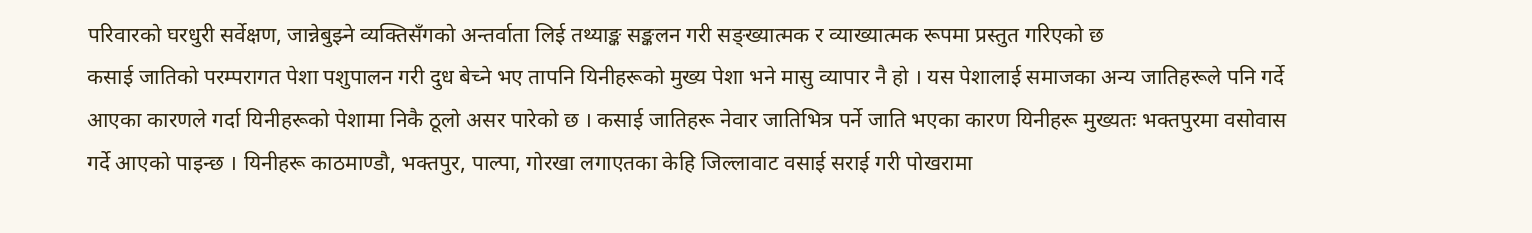परिवारको घरधुरी सर्वेक्षण, जान्नेबुझ्ने व्यक्तिसँगको अन्तर्वाता लिई तथ्याङ्क सङ्कलन गरी सङ्ख्यात्मक र व्याख्यात्मक रूपमा प्रस्तुत गरिएको छ
कसाई जातिको परम्परागत पेशा पशुपालन गरी दुध बेच्ने भए तापनि यिनीहरूको मुख्य पेशा भने मासु व्यापार नै हो । यस पेशालाई समाजका अन्य जातिहरूले पनि गर्दे आएका कारणले गर्दा यिनीहरूको पेशामा निकै ठूलो असर पारेको छ । कसाई जातिहरू नेवार जातिभित्र पर्ने जाति भएका कारण यिनीहरू मुख्यतः भक्तपुरमा वसोवास गर्दे आएको पाइन्छ । यिनीहरू काठमाण्डौ, भक्तपुर, पाल्पा, गोरखा लगाएतका केहि जिल्लावाट वसाई सराई गरी पोखरामा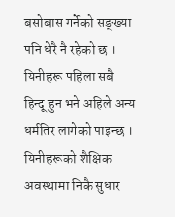बसोबास गर्नेको सङ्ख्या पनि धेरै नै रहेको छ । यिनीहरू पहिला सबै हिन्दू हुन भने अहिले अन्य धर्मतिर लागेको पाइन्छ । यिनीहरूको शैक्षिक अवस्थामा निकै सुधार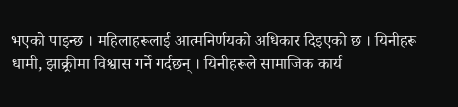भएको पाइन्छ । महिलाहरूलाई आत्मनिर्णयको अधिकार दिइएको छ । यिनीहरू धामी, झाक्र्रीमा विश्वास गर्ने गर्दछन् । यिनीहरूले सामाजिक कार्य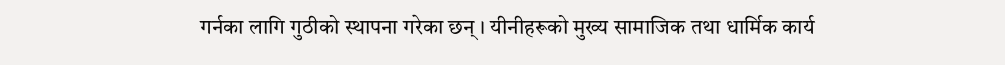गर्नका लागि गुठीको स्थापना गरेका छन् । यीनीहरूको मुख्य सामाजिक तथा धार्मिक कार्य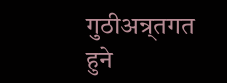गुठीअन्र्तगत हुने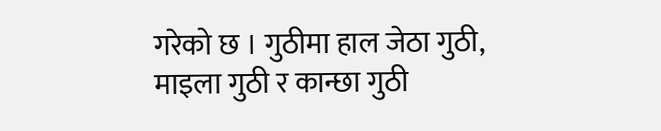गरेको छ । गुठीमा हाल जेठा गुठी, माइला गुठी र कान्छा गुठी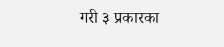गरी ३ प्रकारका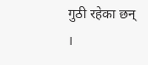गुठी रहेका छन् ।